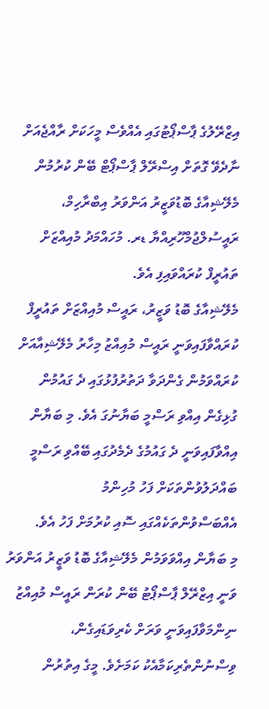އިޒްރޭލުގެ ޕާސްޕޯޓުގައި އެއްވެސް މީހަކަށް ރާއްޖެއަށް ނާދެވޭ ގޮތަށް އިސްރޭލް ޕާސްޕޯޓް ބޭން ކުރުމުން މެލޭޝިއާގެ ބޮޑުވަޒީރު އަންވަރު އިބްރާހިމް، ރައީސުލްޖުމްހޫރިއްޔާ ޑރ. މުހައްމަދު މުއިއްޒަށް ތައުރީފް ކުރައްވައިފި އެވެ.
މެލޭޝިއާގެ ބޮޑު ވަޒީރު، ރައީސް މުއިއްޒަށް ތައުރީފް ކުރައްވާފައިވަނީ ރައީސް މުއިއްޒު މިހާރު މެލޭޝިއާއަށް ކުރައްވަމުން ގެންދަވާ ދަތުރުފުޅުގައި ދެ ގައުމުން ގުޅިގެން އިއްވި ރަސްމީ ބަޔާނުގަ އެވެ. މި ބަޔާން އިއްވާފައިވަނީ ދެ ގައުމުގެ ދެމެދުގައި ބޭއްވި ރަސްމީ ބައްދަލުވުންތަކަށް ފަހު މުހިންމު އެއްބަސްވުންތަކެއްގައި ސޮއި ކުރުމަށް ފަހު އެވެ.
މި ބަޔާން އިއްވަވަމުން މެލޭޝިއާގެ ބޮޑު ވަޒީރު އަންވަރު ވަނީ އިޒްރޭލް ޕާސްޕޯޓު ބޭން ކުރަން ރައީސް މުއިއްޒު ނިންމަވާފައިވަނީ ވަރަށް ކެރިވަޑައިގެން، ވިސްނުންތެރިކަމާއެކު ކަމަށެވެ. މީގެ އިތުރުން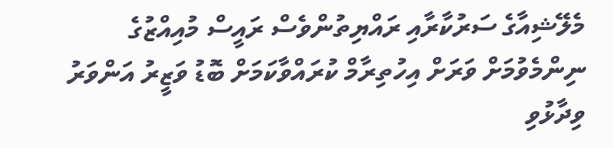މެލޭޝިއާގެ ސަރުކާރާއި ރައްޔިތުންވެސް ރައީސް މުއިއްޒުގެ ނިންމެވުމަށް ވަރަށް އިހުތިރާމް ކުރައްވާކަމަށް ބޮޑު ވަޒީރު އަންވަރު ވިދާޅުވި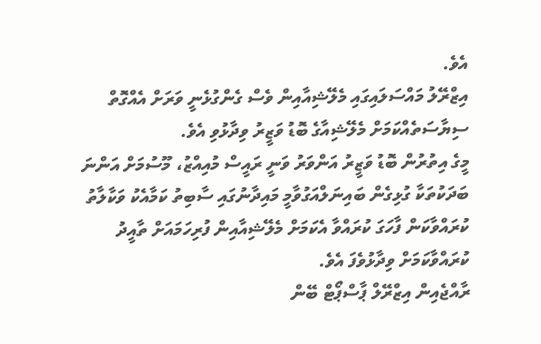އެވެ.
އިޒްރޭލު މައްސަލައިގައި މެލޭޝިއާއިން ވެސް ގެންގުޅެނީ ވަރަށް އެއްގޮތް ސިޔާސަތެއްކަމަށް މެލޭޝިއާގެ ބޮޑު ވަޒީރު ވިދާޅުވި އެވެ.
މީގެ އިތުރުން ބޮޑު ވަޒީރު އަންވަރު ވަނީ ރައީސް މުއިއްޒު، މޫސުމަށް އަންނަ ބަދަކުތަކާ ގުޅިގެން ބައިނަލްއަގުވާމީ މައިދާނުގައި ސާބިތު ކަމާއެކު ވަކާލާތު ކުރައްވާކަން ފާހަގަ ކުރައްވާ އެކަމަށް މެލޭޝިއާއިން ފުރިހަމައަށް ތާއީދު ކުރައްވާކަމަށް ވިދާޅުވެފަ އެވެ.
ރާއްޖެއިން އިޒްރޭލް ޕާސްޕޯޓް ބޭން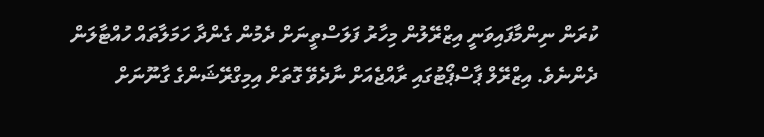ކުރަން ނިންމާފައިވަނީ އިޒްރޭލުން މިހާރު ފަލަސްތީނަށް ދެމުން ގެންދާ ހަމަލާތައް ހުއްޓާލަން ދެންނެވެ. އިޒްރޭލް ޕާސްޕޯޓުގައި ރާއްޖެއަށް ނާދެވޭ ގޮތަށް އިމިގްރޭޝަންގެ ގާނޫނަށް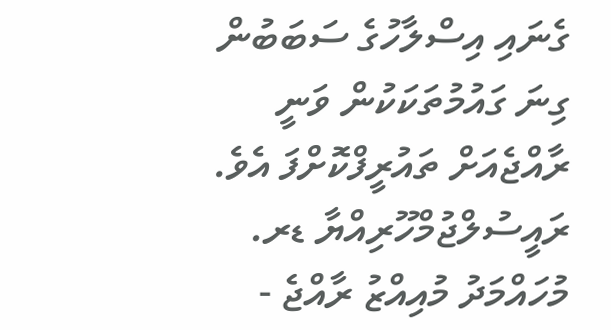ގެނައި އިސްލާހުގެ ސަބަބުން ގިނަ ގައުމުތަކަކުން ވަނީ ރާއްޖެއަށް ތައުރީފްކޮށްފަ އެވެ.
ރައީސުލްޖުމްހޫރިއްޔާ ޑރ. މުހައްމަދު މުއިއްޒު ރާއްޖެ -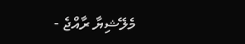މެލޭޝިޔާ ރާއްޖެ -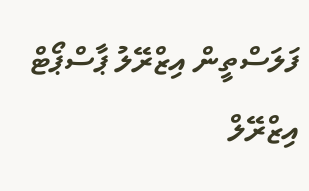ފަލަސްތީން އިޒްރޭލު ޕާސްޕޯޓް އިޒްރޭލް